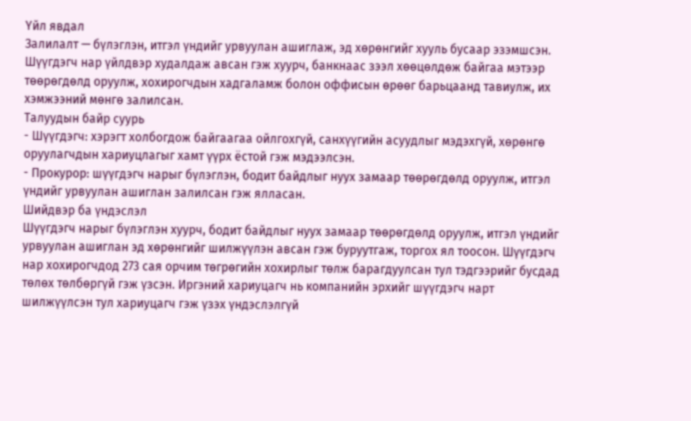Үйл явдал
Залилалт — бүлэглэн, итгэл үндийг урвуулан ашиглаж, эд хөрөнгийг хууль бусаар эзэмшсэн. Шүүгдэгч нар үйлдвэр худалдаж авсан гэж хуурч, банкнаас зээл хөөцөлдөж байгаа мэтээр төөрөгдөлд оруулж, хохирогчдын хадгаламж болон оффисын өрөөг барьцаанд тавиулж, их хэмжээний мөнгө залилсан.
Талуудын байр суурь
- Шүүгдэгч: хэрэгт холбогдож байгаагаа ойлгохгүй, санхүүгийн асуудлыг мэдэхгүй, хөрөнгө оруулагчдын хариуцлагыг хамт үүрх ёстой гэж мэдээлсэн.
- Прокурор: шүүгдэгч нарыг бүлэглэн, бодит байдлыг нуух замаар төөрөгдөлд оруулж, итгэл үндийг урвуулан ашиглан залилсан гэж ялласан.
Шийдвэр ба үндэслэл
Шүүгдэгч нарыг бүлэглэн хуурч, бодит байдлыг нуух замаар төөрөгдөлд оруулж, итгэл үндийг урвуулан ашиглан эд хөрөнгийг шилжүүлэн авсан гэж буруутгаж, торгох ял тоосон. Шүүгдэгч нар хохирогчдод 273 сая орчим төгрөгийн хохирлыг төлж барагдуулсан тул тэдгээрийг бусдад төлөх төлбөргүй гэж үзсэн. Иргэний хариуцагч нь компанийн эрхийг шүүгдэгч нарт шилжүүлсэн тул хариуцагч гэж үзэх үндэслэлгүй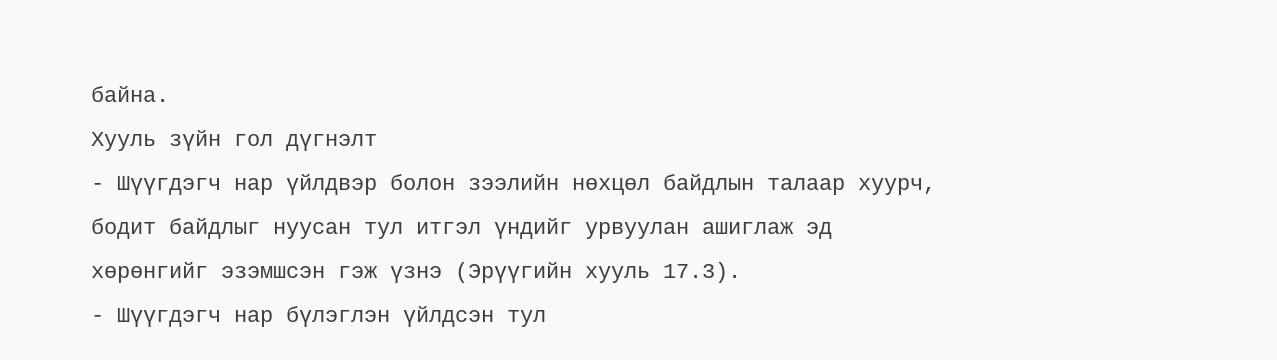байна.
Хууль зүйн гол дүгнэлт
- Шүүгдэгч нар үйлдвэр болон зээлийн нөхцөл байдлын талаар хуурч, бодит байдлыг нуусан тул итгэл үндийг урвуулан ашиглаж эд хөрөнгийг эзэмшсэн гэж үзнэ (Эрүүгийн хууль 17.3).
- Шүүгдэгч нар бүлэглэн үйлдсэн тул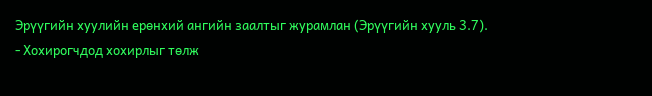Эрүүгийн хуулийн ерөнхий ангийн заалтыг журамлан (Эрүүгийн хууль 3.7).
- Хохирогчдод хохирлыг төлж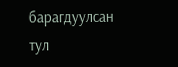барагдуулсан тул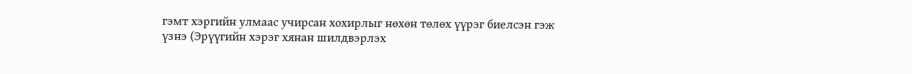гэмт хэргийн улмаас учирсан хохирлыг нөхөн төлөх үүрэг биелсэн гэж үзнэ (Эрүүгийн хэрэг хянан шилдвэрлэх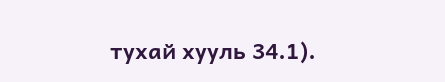тухай хууль 34.1).